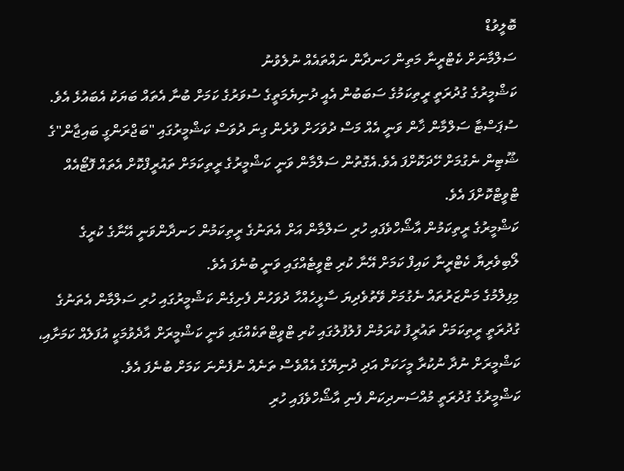ބޮލީވުޑް
ސަލްމާނަށް ކެޓްރީނާ މަތިން ހަނދާން ނައްތައެއް ނުލެވުނު
ކަޝްމީރުގެ ގުދުރަތީ ރީތިކަމުގެ ސަބަބުން އެއީ ދުނިޔެމަތީގެ ސުވަރުގެ ކަމަށް ބުނާ އެތައް ބަޔަކު އެބައުޅެ އެވެ. ސުޕަސްޓާ ސަލްމާން ޚާން ވަނީ އެއް މަސް ދުވަހަށް ވުރެން ގިނަ ދުވަސް ކަޝްމީރުގައި "ބަޖްރަންގީ ބައިޖާން"ގެ ޝޫޓިން ނެގުމަށް ހޭދަކޮށްފަ އެވެ.އެގޮތުން ސަލްމާން ވަނީ ކަޝްމީރުގެ ރީތިކަމަށް ތައުރީފްކޮށް އެތައް ފޮޓޯއެއް ޓްވީޓްކޮށްފަ އެވެ.
ކަޝްމީރުގެ ރީތިކަމުން އާޝޯހްވެފައި ހުރި ސަލްމާން އަށް އެތަނުގެ ރީތިކަމުން ހަނދާންވަނީ އޭނާގެ ކުރީގެ ލޯބިވެރިޔާ ކެޓްރީނާ ކައިފް ކަމަށް އޭނާ ކުރި ޓްވީޓެއްގައި ވަނީ ބުނެފަ އެވެ.
މިފިލްމުގެ މަންޒަރުތައް ނެގުމަށް ވޭތުވެދިޔަ ސާޅީހެއްހާ ދުވަހުން ފެށިގެން ކަޝްމީރުގައި ހުރި ސަލްމާން އެތަނުގެ ގުދުރަތީ ރީތިކަމަށް ތައުރީފު ކުރަމުން ފުލުފުލުގައި ކުރި ޓްވީޓްތަކެއްގައި ވަނީ ކަޝްމީރަށް އާދެވުމަކީ އުފަލެއް ކަމަށާއި، ކަޝްމީރަށް ނުދާ ނުކުރާ މީހަކަށް އަދި ދުނިޔޭގެ އެއްވެސް ތަނެއް ނުފެންނަ ކަމަށް ބުނެފަ އެވެ.
ކަޝްމީރުގެ ގުދުރަތީ މުއްސަނދިކަން ފެނި އާޝޯހްވެފައި ހުރި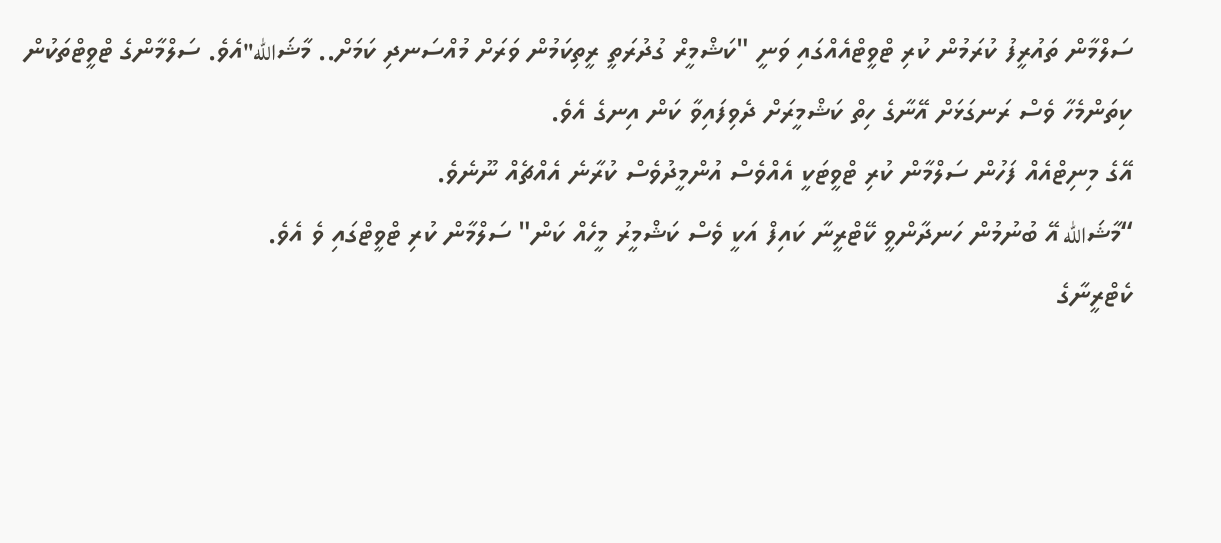ސަލްމާން ތައުރީފު ކުރަމުން ކުރި ޓްވީޓްއެއްގައި ވަނީ "ކަޝްމީރް ގުދުރަތީ ރީތިކަމުން ވަރަށް މުއްސަނދި ކަމަށް.. މާޝަالله"އެވެ. ސަލްމާންގެ ޓްވީޓްތަކުން ކިތަންމެހާ ވެސް ރަނގަޅަށް އޭނާގެ ހިތް ކަޝްމީރަށް ދެވިފައިވާ ކަން އިނގެ އެވެ.
އޭގެ މިނިޓްއެއް ފަހުން ސަލްމާން ކުރި ޓްވީޓަކީ އެއްވެސް އުންމީދުވެސް ކުރާނެ އެއްޗެއް ނޫނެވެ.
“މާޝަالله އޭ ބުނުމުން ހަނދާންވީ ކޭޓްރީނާ ކައިފް އަކީ ވެސް ކަޝްމީރު މީހެއް ކަން" ސަލްމާން ކުރި ޓްވީޓްގައި ވެ އެވެ.
ކެޓްރީނާގެ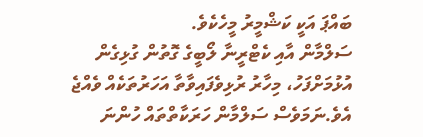ބައްޕަ އަކީ ކަޝްމީރު މީހެކެވެ.
ސަލްމާން އާއި ކެޓްރީނާ ލޯބީގެ ގޮތުން ގުޅިގެން އުޅުމަށްފަހު، މިހާރު ރުޅިވެފައިވާތާ އަހަރުތަކެއް ވެއްޖެ އެވެ.ނަމަވެސް ސަލްމާން ހަރަކާތްތައް ހުންނަ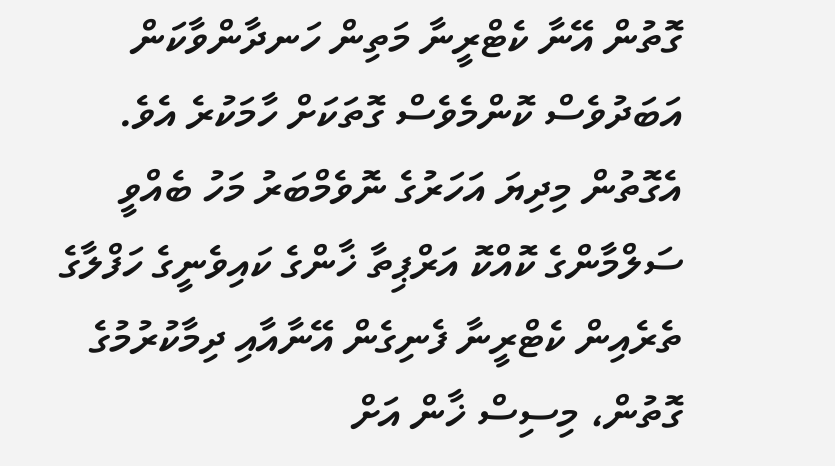ގޮތުން އޭނާ ކެޓްރީނާ މަތިން ހަނދާންވާކަން އަބަދުވެސް ކޮންމެވެސް ގޮތަކަށް ހާމަކުރެ އެވެ. އެގޮތުން މިދިޔަ އަހަރުގެ ނޮވެމްބަރު މަހު ބެއްވީ ސަލްމާންގެ ކޮއްކޮ އަރްޕިތާ ޚާންގެ ކައިވެނީގެ ހަފްލާގެ ތެރެއިން ކެޓްރީނާ ފެނިގެން އޭނާއާއި ދިމާކުރުމުގެ ގޮތުން، މިސިސް ޚާން އަށް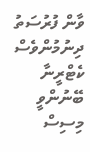ވާން ފުރުސަތު ދިނުމުންވެސް ކެޓްރީނާ ބޭނުންވީ މިސިސް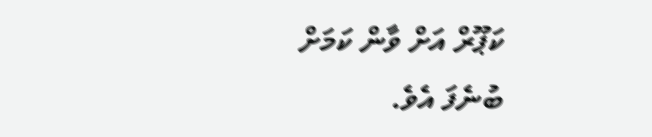ކަޕޫރް އަށް ވާން ކަމަށް ބުނެފަ އެވެ.